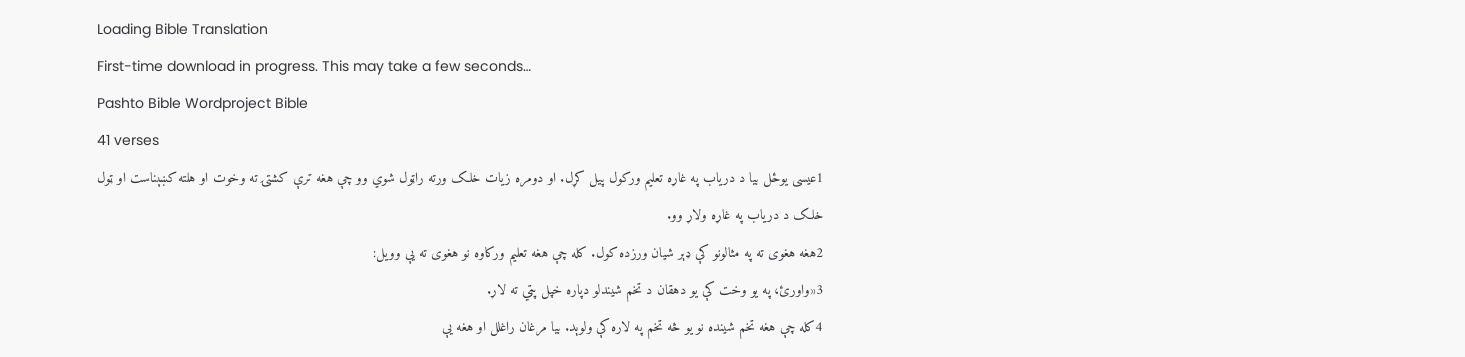Loading Bible Translation
First-time download in progress. This may take a few seconds…
Pashto Bible Wordproject Bible
41 verses
1عیسی یوځل بیا د دریاب په غاړه تعلیم ورکول پیل کړل. او دومره زیات خلک ورته راټول شوي وو چې هغه ترې کشتۍ ته وخوت او هلته کښېناست او ټول خلک د دریاب په غاړه ولاړ وو.
2هغه هغوی ته په مثالونو کې ډېر شیان ورزده کول. کله چې هغه تعلیم ورکاوه نو هغوی ته یې وویل:
3«واورئ، په یو وخت کې یو دهقان د تخم شیندلو دپاره خپل پټي ته لاړ.
4کله چې هغه تخم شینده نو یو څه تخم په لاره کې ولوېد. بیا مرغان راغلل او هغه یې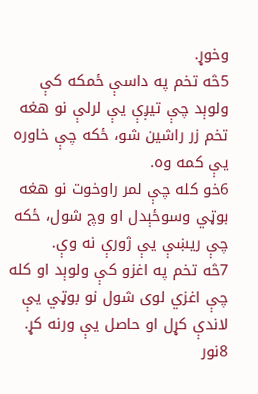وخوړ.
5څه تخم په داسې ځمکه کې ولوېد چې تیږې یې لرلې نو هغه تخم زر راشین شو، ځکه چې خاوره یې کمه وه.
6خو کله چې لمر راوخوت نو هغه بوټي وسوځېدل او وچ شول، ځکه چې ریښې یې ژورې نه وې.
7څه تخم په اغزو کې ولوېد او کله چې اغزي لوی شول نو بوټي یې لاندې کړل او حاصل یې ورنه کړ.
8نور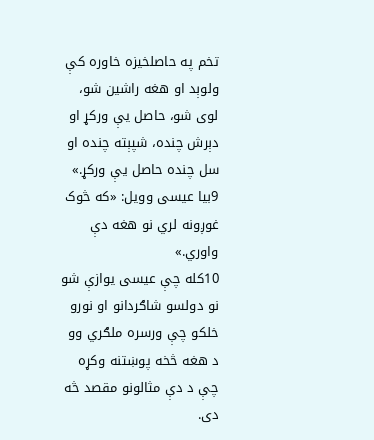تخم په حاصلخیزه خاوره کې ولوېد او هغه راشین شو، لوی شو، حاصل یې ورکړ او دېرش چنده، شپېته چنده او سل چنده حاصل یې ورکړ.»
9بیا عیسی وویل: «که څوک غوږونه لري نو هغه دې واوري.»
10کله چې عیسی یوازې شو نو دولسو شاګردانو او نورو خلکو چې ورسره ملګري وو د هغه څخه پوښتنه وکړه چې د دې مثالونو مقصد څه دی.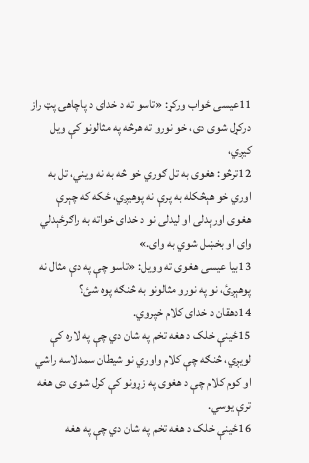11عیسی ځواب ورکړ: «تاسو ته د خدای د پاچاهۍ پټ راز درکړل شوی دی، خو نورو ته هرڅه په مثالونو کې ویل کیږي،
12ترڅو: هغوی به تل ګوري خو څه به نه ویني، تل به اوري خو هېڅکله به پرې نه پوهیږي، ځکه که چېرې هغوی اورېدلی او لیدلی نو د خدای خواته به راګرځېدلي وای او بخښل شوي به وای.»
13بیا عیسی هغوی ته وویل: «تاسو چې په دې مثال نه پوهېږئ، نو په نورو مثالونو به څنګه پوه شئ؟
14دهقان د خدای کلام خپروي.
15ځینې خلک د هغه تخم په شان دي چې په لاره کې لویږي، څنګه چې کلام واوري نو شیطان سمدلاسه راشي او کوم کلام چې د هغوی په زړونو کې کرل شوی دی هغه ترې یوسي.
16ځینې خلک د هغه تخم په شان دي چې په هغه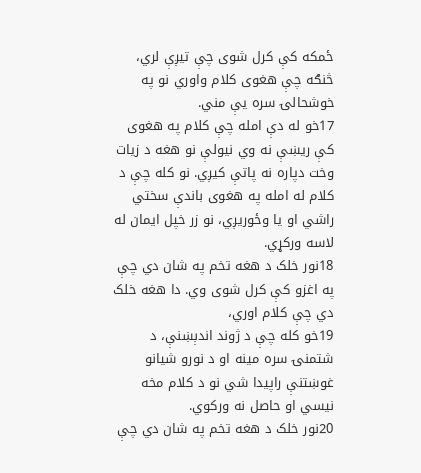ځمکه کې کرل شوی چې تیږې لري، څنګه چې هغوی کلام واوري نو په خوشحالۍ سره یې مني.
17خو له دې امله چې کلام په هغوی کې ریښې نه وي نیولې نو هغه د زیات وخت دپاره نه پاتې کیږي. نو کله چې د کلام له امله په هغوی باندې سختي راشي او یا وځوریږي، نو زر خپل ایمان له لاسه ورکړي.
18نور خلک د هغه تخم په شان دي چې په اغزو کې کرل شوی وي. دا هغه خلک دي چې کلام اوري،
19خو کله چې د ژوند اندېښنې، د شتمنۍ سره مینه او د نورو شیانو غوښتنې راپیدا شي نو د کلام مخه نیسي او حاصل نه ورکوي.
20نور خلک د هغه تخم په شان دي چې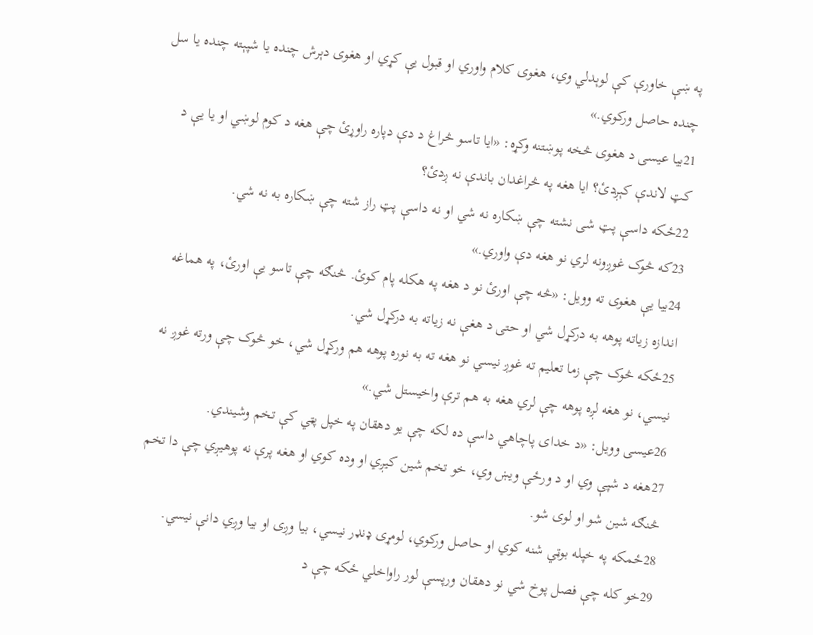په ښې خاورې کې لوېدلي وي، هغوی کلام واوري او قبول یې کړي او هغوی دېرش چنده یا شپېته چنده یا سل چنده حاصل ورکوي.»
21بیا عیسی د هغوی څخه پوښتنه وکړه: «ایا تاسو څراغ د دې دپاره راوړئ چې هغه د کوم لوښي او یا یې د کټ لاندې کېږدئ؟ ایا هغه په څراغدان باندې نه ږدئ؟
22ځکه داسې پټ شی نشته چې ښکاره نه شي او نه داسې پټ راز شته چې ښکاره به نه شي.
23که څوک غوږونه لري نو هغه دې واوري.»
24بیا یې هغوی ته وویل: «څه چې اورئ نو د هغه په هکله پام کوئ. څنګه چې تاسو یې اورئ، په هماغه اندازه زیاته پوهه به درکړل شي او حتی د هغې نه زیاته به درکړل شي.
25ځکه څوک چې زما تعلیم ته غوږ نیسي نو هغه ته به نوره پوهه هم ورکړل شي، خو څوک چې ورته غوږ نه نیسي، نو هغه لږه پوهه چې لري هغه به هم ترې واخیستل شي.»
26عیسی وویل: «د خدای پاچاهي داسې ده لکه چې یو دهقان په خپل پټي کې تخم وشیندي.
27هغه د شپې وي او د ورځې ویښ وي، خو تخم شین کیږي او وده کوي او هغه پرې نه پوهیږي چې دا تخم څنګه شین شو او لوی شو.
28ځمکه په خپله بوټي شنه کوي او حاصل ورکوي، لومړی ډنډر نیسي، بیا وږی او بیا وږي دانې نیسي.
29خو کله چې فصل پوخ شي نو دهقان ورپسې لور راواخلي ځکه چې د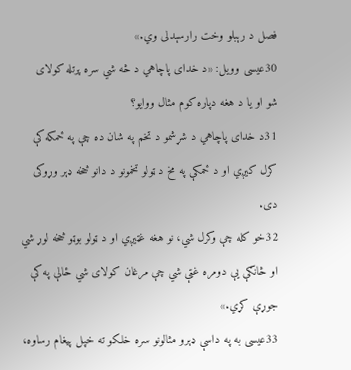فصل د رېبلو وخت رارسېدلی وي.»
30عیسی وویل: «د خدای پاچاهي د څه شي سره پرتله کولای شو او یا د هغه دپاره کوم مثال ووایو؟
31د خدای پاچاهي د شړشمو د تخم په شان ده چې په ځمکه کې کرل کیږي او د ځمکې په مخ د ټولو تخمونو د دانو څخه ډېر وړوکی دی.
32خو کله چې وکرل شي، نو هغه غټیږي او د ټولو بوټو څخه لوړ شي او څانګې یې دومره غټې شي چې مرغان کولای شي ځالې په کې جوړې کړي.»
33عیسی به په داسې ډېرو مثالونو سره خلکو ته خپل پیغام رساوه،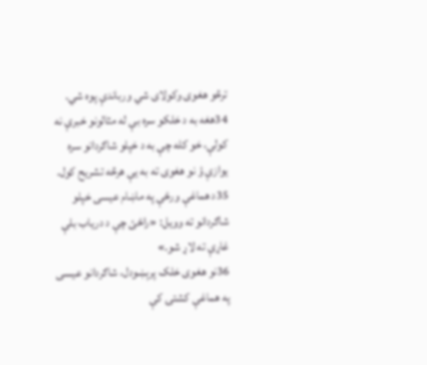ترڅو هغوی وکولای شي ورباندې پوه شي.
34هغه به د خلکو سره بې له مثالونو خبرې نه کولې، خو کله چې به د خپلو شاګردانو سره یوازې ؤ نو هغوی ته به یې هرڅه تشریح کول.
35د هماغې ورځې په ماښام عیسی خپلو شاګردانو ته وویل: «راځئ چې د دریاب بلې غاړې ته لاړ شو.»
36نو هغوی خلک پرېښودل، شاګردانو عیسی په هماغې کشتۍ کې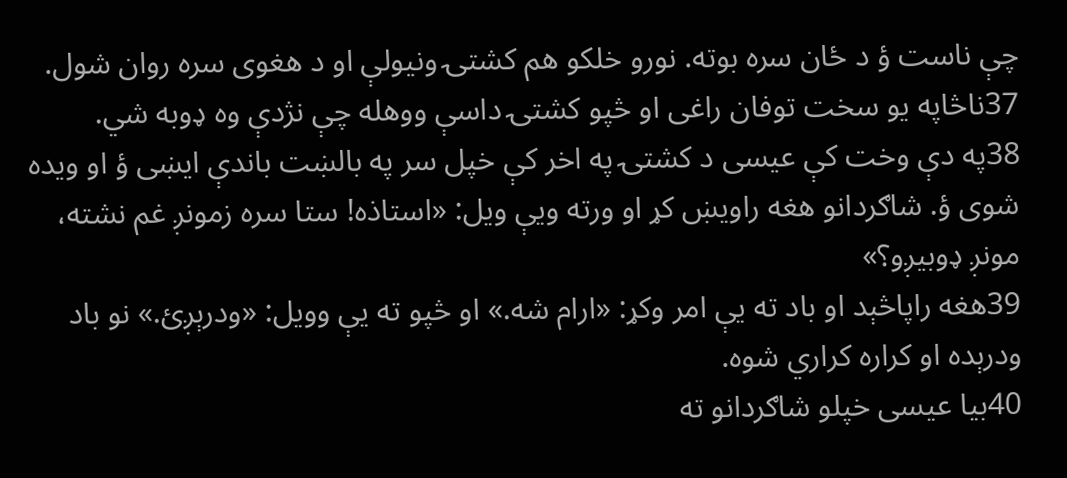چې ناست ؤ د ځان سره بوته. نورو خلکو هم کشتۍ ونیولې او د هغوی سره روان شول.
37ناڅاپه یو سخت توفان راغی او څپو کشتۍ داسې ووهله چې نژدې وه ډوبه شي.
38په دې وخت کې عیسی د کشتۍ په اخر کې خپل سر په بالښت باندې ایښی ؤ او ویده شوی ؤ. شاګردانو هغه راویښ کړ او ورته ویې ویل: «استاذه! ستا سره زمونږ غم نشته، مونږ ډوبیږو؟»
39هغه راپاڅېد او باد ته یې امر وکړ: «ارام شه.» او څپو ته یې وویل: «ودرېږئ.» نو باد ودرېده او کراره کراري شوه.
40بیا عیسی خپلو شاګردانو ته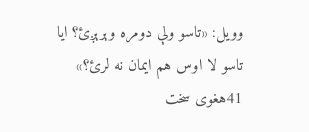وویل: «تاسو ولې دومره وېرېږئ؟ ایا تاسو لا اوس هم ایمان نه لرئ؟»
41هغوی سخت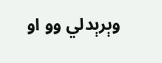وېرېدلي وو او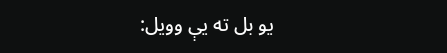یو بل ته یې وویل: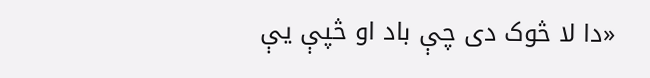«دا لا څوک دی چې باد او څپې یې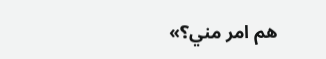هم امر مني؟»